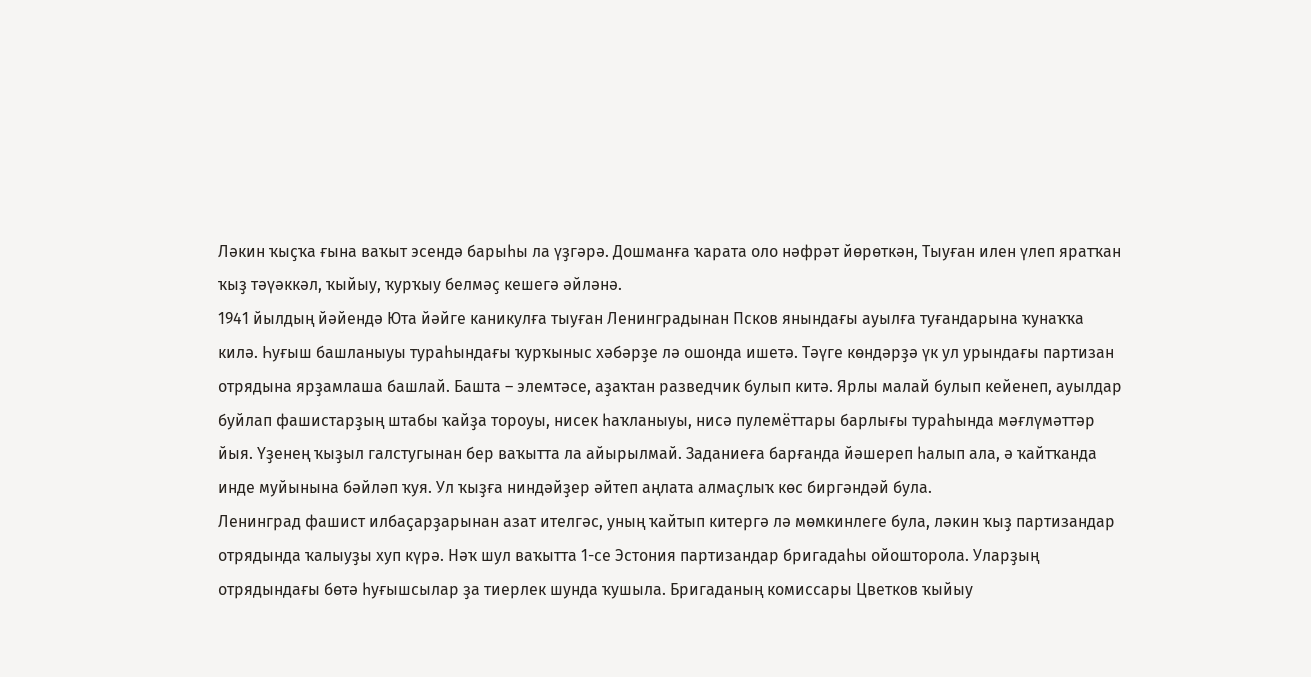Ләкин ҡыҫҡа ғына ваҡыт эсендә барыһы ла үҙгәрә. Дошманға ҡарата оло нәфрәт йөрөткән, Тыуған илен үлеп яратҡан ҡыҙ тәүәккәл, ҡыйыу, ҡурҡыу белмәҫ кешегә әйләнә.
1941 йылдың йәйендә Юта йәйге каникулға тыуған Ленинградынан Псков янындағы ауылға туғандарына ҡунаҡҡа килә. Һуғыш башланыуы тураһындағы ҡурҡыныс хәбәрҙе лә ошонда ишетә. Тәүге көндәрҙә үк ул урындағы партизан отрядына ярҙамлаша башлай. Башта – элемтәсе, аҙаҡтан разведчик булып китә. Ярлы малай булып кейенеп, ауылдар буйлап фашистарҙың штабы ҡайҙа тороуы, нисек һаҡланыуы, нисә пулемёттары барлығы тураһында мәғлүмәттәр йыя. Үҙенең ҡыҙыл галстугынан бер ваҡытта ла айырылмай. Заданиеға барғанда йәшереп һалып ала, ә ҡайтҡанда инде муйынына бәйләп ҡуя. Ул ҡыҙға ниндәйҙер әйтеп аңлата алмаҫлыҡ көс биргәндәй була.
Ленинград фашист илбаҫарҙарынан азат ителгәс, уның ҡайтып китергә лә мөмкинлеге була, ләкин ҡыҙ партизандар отрядында ҡалыуҙы хуп күрә. Нәҡ шул ваҡытта 1-се Эстония партизандар бригадаһы ойошторола. Уларҙың отрядындағы бөтә һуғышсылар ҙа тиерлек шунда ҡушыла. Бригаданың комиссары Цветков ҡыйыу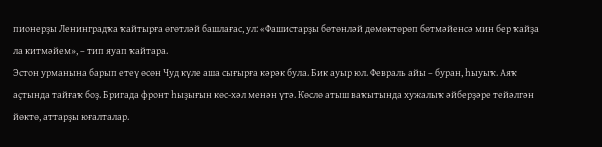пионерҙы Ленинградҡа ҡайтырға өгөтләй башлағас, ул: «Фашистарҙы бөтөнләй дөмөктөрөп бөтмәйенсә мин бер ҡайҙа ла китмәйем», – тип яуап ҡайтара.
Эстон урманына барып етеү өсөн Чуд күле аша сығырға кәрәк була. Бик ауыр юл. Февраль айы – буран, һыуыҡ. Аяҡ аҫтында тайғаҡ боҙ. Бригада фронт һыҙығын көс-хәл менән үтә. Көслө атыш ваҡытында хужалыҡ әйберҙәре тейәлгән йөктө, аттарҙы юғалталар.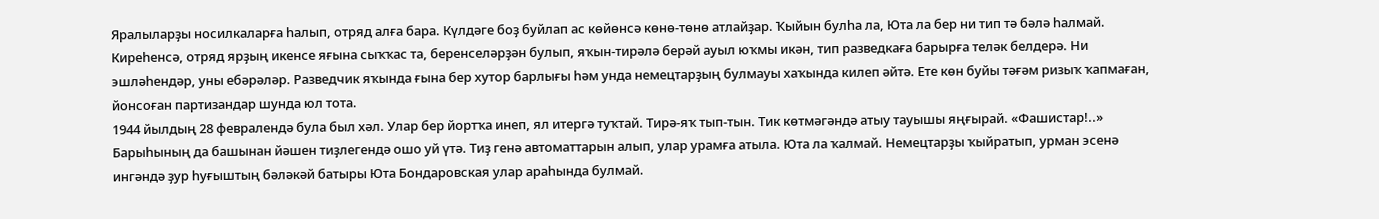Яралыларҙы носилкаларға һалып, отряд алға бара. Күлдәге боҙ буйлап ас көйөнсә көнө-төнө атлайҙар. Ҡыйын булһа ла, Юта ла бер ни тип тә бәлә һалмай. Киреһенсә, отряд ярҙың икенсе яғына сыҡҡас та, беренселәрҙән булып, яҡын-тирәлә берәй ауыл юҡмы икән, тип разведкаға барырға теләк белдерә. Ни эшләһендәр, уны ебәрәләр. Разведчик яҡында ғына бер хутор барлығы һәм унда немецтарҙың булмауы хаҡында килеп әйтә. Ете көн буйы тәғәм ризыҡ ҡапмаған, йонсоған партизандар шунда юл тота.
1944 йылдың 28 февралендә була был хәл. Улар бер йортҡа инеп, ял итергә туҡтай. Тирә-яҡ тып-тын. Тик көтмәгәндә атыу тауышы яңғырай. «Фашистар!..» Барыһының да башынан йәшен тиҙлегендә ошо уй үтә. Тиҙ генә автоматтарын алып, улар урамға атыла. Юта ла ҡалмай. Немецтарҙы ҡыйратып, урман эсенә ингәндә ҙур һуғыштың бәләкәй батыры Юта Бондаровская улар араһында булмай.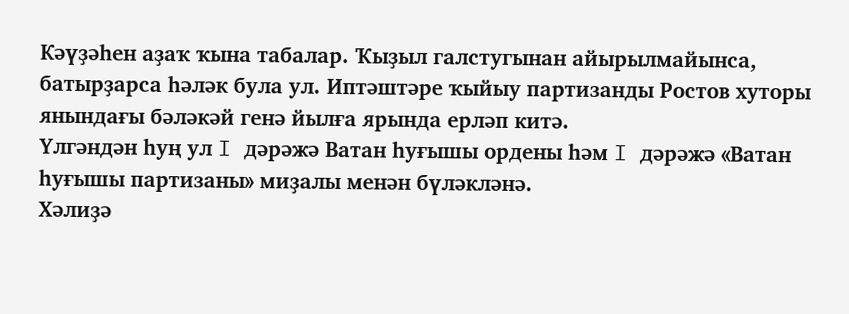Кәүҙәһен аҙаҡ ҡына табалар. Ҡыҙыл галстугынан айырылмайынса, батырҙарса һәләк була ул. Иптәштәре ҡыйыу партизанды Ростов хуторы янындағы бәләкәй генә йылға ярында ерләп китә.
Үлгәндән һуң ул I дәрәжә Ватан һуғышы ордены һәм I дәрәжә «Ватан һуғышы партизаны» миҙалы менән бүләкләнә.
Хәлиҙә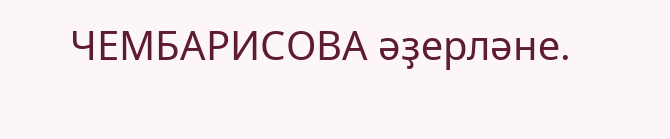ЧЕМБАРИСОВА әҙерләне.